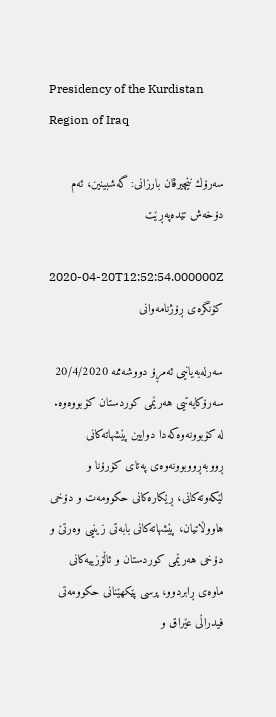Presidency of the Kurdistan Region of Iraq

سه‌رۆك نێچيرڤان بارزانى: گه‌شبينين، ئه‌م دۆخه‌ش تێده‌په‌ڕێت

2020-04-20T12:52:54.000000Z
کۆنگرەی ڕۆژنامەوانی

سه‌رله‌به‌يانيى ئه‌مڕۆ دووشه‌ممه‌ 20/4/2020 سه‌رۆكايه‌تيى هه‌رێمى كوردستان كۆبووه‌وه‌. له‌ كۆبوونه‌وه‌كه‌دا دوايين پێشهاته‌كانى ڕووبه‌ڕووبوونه‌وه‌ى په‌تاى كۆرۆنا و لێكه‌وته‌كانى، ڕێكاره‌كانى حكوومه‌ت و دۆخى هاووڵاتيان، پێشهاته‌كانى بابه‌تى زينيى وه‌رتێ و دۆخى هه‌رێمى كوردستان و ئاڵۆزييه‌كانى ماوه‌ى ڕابردوو، پرسى پێكهێنانى حكوومه‌تى فيدراڵى عێراق و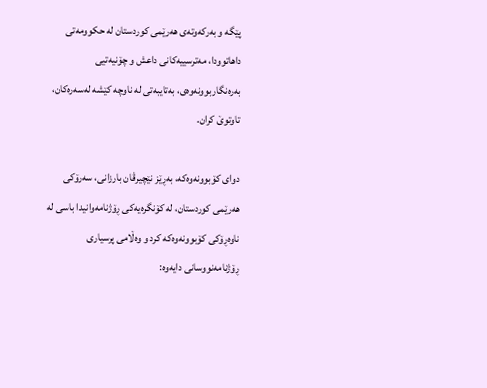پێگه‌ و به‌ركه‌وته‌ى هه‌رێمى كوردستان له حكوومه‌تى داهاتوودا، مه‌ترسييه‌كانى داعش و چۆنيه‌تيى به‌ره‌نگاربوونه‌وه‌ى، به‌تايبه‌تى له ناوچه‌ كێشه‌ له‌سه‌ره‌كان، تاوتوێ كران.

دوای كۆبوونه‌وه‌كه‌، به‌ڕێز نێچيرڤان بارزانى، سه‌رۆكى هه‌رێمى كوردستان، له‌ كۆنگره‌يه‌كى ڕۆژنامه‌وانيدا باسى له‌ ناوه‌ڕۆكى كۆبوونه‌وه‌كه‌ كرد و وه‌ڵامى پرسيارى ڕۆژنامه‌نووسانى دايه‌وه‌: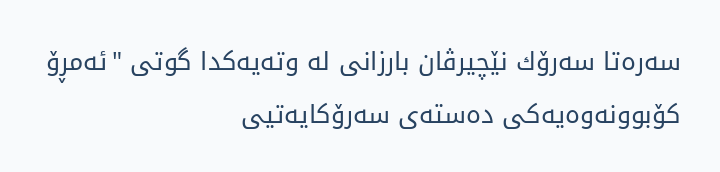سه‌ره‌تا سه‌رۆك نێچیرڤان بارزانی له‌ وته‌یه‌كدا گوتی "ئه‌مڕۆ كۆبوونه‌وه‌یه‌كی ده‌سته‌ی سه‌رۆكایه‌تیی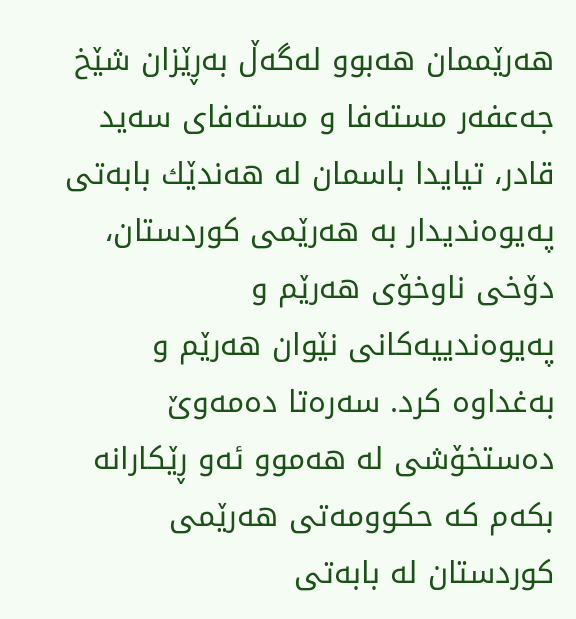هه‌رێممان هه‌بوو له‌گه‌ڵ به‌ڕێزان شێخ جه‌عفه‌ر مسته‌فا و مسته‌فای سه‌ید قادر، تیایدا باسمان له‌ هه‌ندێك بابه‌تی په‌یوه‌ندیدار به‌ هه‌رێمی كوردستان، دۆخی ناوخۆی هه‌رێم و په‌یوه‌ندییه‌كانی نێوان هه‌رێم و به‌غداوه‌ كرد. سه‌ره‌تا ده‌مه‌وێ ده‌ستخۆشی له‌ هه‌موو ئه‌و ڕێكارانه‌ بكه‌م كه‌ حكوومه‌تی هه‌رێمی كوردستان له‌ بابه‌تی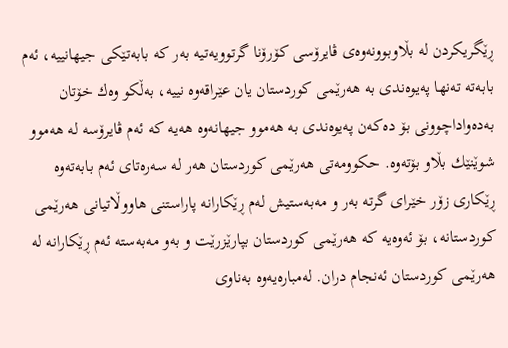ڕێگریكردن له‌ بڵاوبوونه‌وه‌ی ڤایرۆسی كۆرۆنا گرتوویه‌تیه‌ به‌ر كه‌ بابه‌تێكی جیهانییه‌، ئه‌م بابه‌ته‌ ته‌نها په‌یوه‌ندی به‌ هه‌رێمی كوردستان یان عێراقه‌وه‌ نییه‌، به‌ڵكو وه‌ك خۆتان به‌ده‌واداچوونی بۆ ده‌كه‌ن په‌یوه‌ندی به‌ هه‌موو جيهانه‌وه‌ هه‌یه‌ كه‌ ئه‌م ڤایرۆسه‌ له‌ هه‌موو شوێنێك بڵاو بۆته‌وه‌. حكوومه‌تی هه‌رێمی كوردستان هه‌ر له‌ سه‌ره‌تای ئه‌م بابه‌ته‌وه‌‌ ڕێكاری زۆر خێرای گرته‌ به‌ر و مه‌به‌ستیش له‌م ڕێكارانه‌ پاراستنی هاووڵاتیانی هه‌رێمی كوردستانه‌، بۆ ئه‌وه‌یه‌ كه‌ هه‌رێمی كوردستان بپارێزرێت و به‌و مه‌به‌سته‌ ئه‌م ڕێكارانه‌ له‌ هه‌رێمی كوردستان ئه‌نجام دران. له‌مباره‌یه‌وه‌ به‌ناوی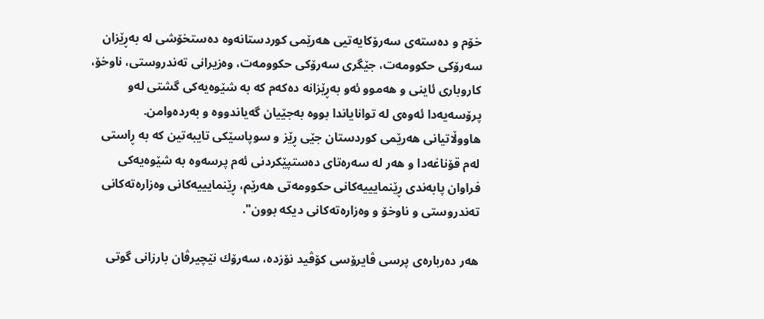خۆم و ده‌سته‌ی سه‌رۆكایه‌تیی هه‌رێمی كوردستانه‌وه‌ ده‌ستخۆشی له‌ به‌ڕێزان سه‌رۆكی حكوومه‌ت، جێگری سه‌رۆكی حكوومه‌ت، وه‌زیرانی ته‌ندروستی، ناوخۆ، كاروباری ئاینی و هه‌موو ئه‌و به‌ڕێزانه‌ ده‌كه‌م كه‌ به‌ شێوه‌یه‌كی گشتی له‌و پرۆسه‌یه‌دا ئه‌وه‌ی له‌ توانایاندا بووه‌ به‌جێیان گه‌یاندووه‌ و به‌رده‌وامن. هاووڵاتیانی هه‌رێمی كوردستان جێی ڕێز و سوپاسێكی تایبه‌تین كه‌ به‌ ڕاستی له‌م قۆناغه‌دا و هه‌ر له‌ سه‌ره‌تای ده‌ستپێكردنی ئه‌م پرسه‌وه‌ به‌ شێوه‌یه‌كی فراوان پابه‌ندى ڕێنماییيه‌كانی حكوومه‌تی هه‌رێم، ڕێنماییيه‌كانی وه‌زاره‌ته‌كانی ته‌ندروستی و ناوخۆ و وه‌زاره‌ته‌كانی دیكه‌ بوون".

هه‌ر ده‌رباره‌ی پرسی ڤایرۆسی كۆڤید نۆزده‌، سه‌رۆك نێچیرڤان بارزانی گوتی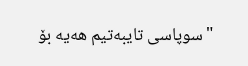"سوپاسی تایبه‌تیم هه‌یه‌ بۆ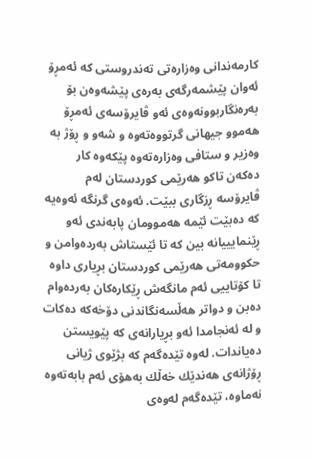كارمه‌ندانی وه‌زاره‌تی ته‌ندروستی كه‌ ئه‌مڕۆ ئه‌وان پێشمه‌رگه‌ی به‌ره‌ی پێشه‌وه‌ن بۆ به‌ره‌نگاربوونه‌وه‌ی ئه‌و ڤایرۆسه‌ی ئه‌مڕۆ هه‌موو جیهانی گرتووه‌ته‌وه‌ و شه‌و و ڕۆژ به‌ وه‌زیر و ستافی وه‌زاره‌ته‌وه‌ پێكه‌وه‌ كار ده‌كه‌ن تاكو هه‌رێمی كوردستان له‌م ڤایرۆسه‌ ڕزگاری ببێت. ئه‌وه‌ی گرنگه‌ ئه‌وه‌یه‌ كه‌ ده‌بێت ئێمه‌ هه‌موومان پابه‌ندی ئه‌و ڕێنمایيیانه‌ بین كه‌ تا ئێستاش به‌رده‌وامن و حكوومه‌تی هه‌رێمی كوردستان بڕیاری داوه‌ تا كۆتایيی ئه‌م مانگه‌ش ڕێكاره‌كان به‌رده‌وام ده‌بن و دواتر هه‌ڵسه‌نگاندنی دۆخه‌كه‌ ده‌كات و له‌ ئه‌نجامدا ئه‌و بڕیارانه‌ی كه‌ پێویستن ده‌یاندات. له‌وه‌ تێده‌گه‌م كه‌ بژێوی ژیانی ڕۆژانه‌ی هه‌ندێك خه‌ڵك به‌هۆی ئه‌م بابه‌ته‌وه‌ نه‌ماوه‌‌، تێده‌گه‌م له‌وه‌ی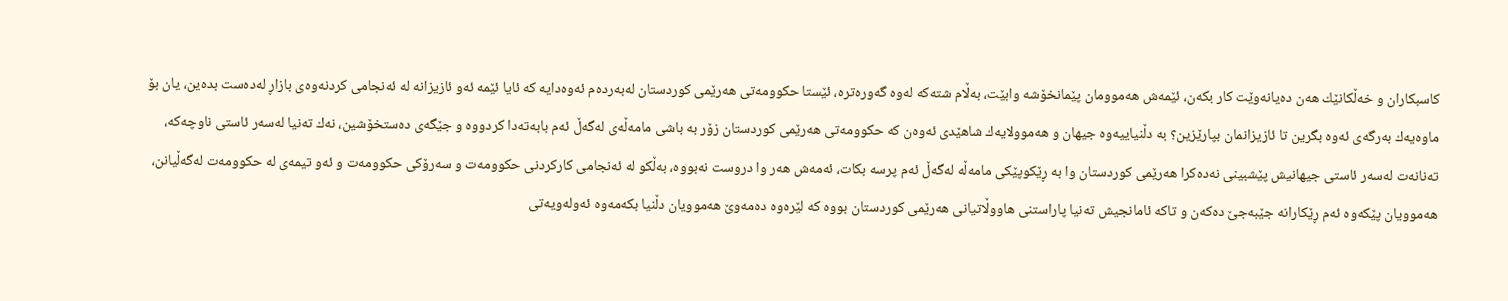كاسبكاران و خه‌ڵكانێك هه‌ن ده‌یانه‌وێت كار بكه‌ن، ئێمه‌ش هه‌موومان پێمانخۆشه‌ وابێت، به‌ڵام شته‌كه‌ له‌وه‌ گه‌وره‌تره‌، ئێستا حكوومه‌تی هه‌رێمی كوردستان له‌به‌رده‌م ئه‌وه‌دایه‌ كه‌ ئایا ئێمه‌ ئه‌و ئازیزانه‌ له‌ ئه‌نجامی كردنه‌وه‌ی بازاڕ له‌ده‌ست بده‌ین، یان بۆ ماوه‌یه‌ك به‌رگه‌ی ئه‌وه‌ بگرین تا ئازیزانمان بپارێزین؟ به‌ دڵنیاییه‌وه‌ جیهان و هه‌موولایه‌ك شاهێدی ئه‌وه‌ن كه‌ حكوومه‌تی هه‌رێمی كوردستان زۆر به‌ باشی مامه‌ڵه‌ی له‌گه‌ڵ ئه‌م بابه‌ته‌دا‌ كردووه‌ و جێگه‌ی ده‌ستخۆشین، نه‌ك ته‌نیا له‌سه‌ر ئاستی ناوچه‌كه‌، ته‌نانه‌ت له‌سه‌ر ئاستی جیهانیش پێشبینی نه‌ده‌كرا هه‌رێمی كوردستان وا به‌ ڕێكوپێكی مامه‌ڵه‌ له‌گه‌ڵ ئه‌م پرسه‌ بكات، ئه‌مه‌ش هه‌ر وا دروست نه‌بووه،‌ به‌ڵكو له‌ ئه‌نجامی‌ كاركردنی حكوومه‌ت و سه‌رۆكی حكوومه‌ت و ئه‌و تیمه‌ی له‌ حكوومه‌ت له‌گه‌ڵیانن، هه‌موویان پێكه‌وه‌ ئه‌م ڕێكارانه‌ جێبه‌جێ ده‌كه‌ن و تاكه‌ ئامانجیش ته‌نیا پاراستنی هاووڵاتیانی هه‌رێمی كوردستان بووه‌ كه‌ لێره‌وه‌ ده‌مه‌وێ هه‌موویان دڵنیا بكه‌مه‌وه‌ ئه‌وله‌ویه‌تی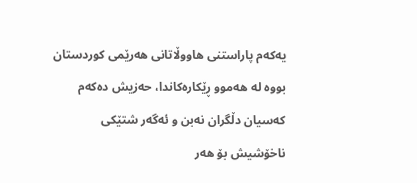یه‌كه‌م پاراستنی هاووڵاتانی هه‌رێمی كوردستان بووه‌ له‌ هه‌موو ڕێكاره‌كاندا، حه‌زیش ده‌كه‌م كه‌سیان دڵگران نه‌بن و ئه‌گه‌ر شتێكی ناخۆشیش بۆ هه‌ر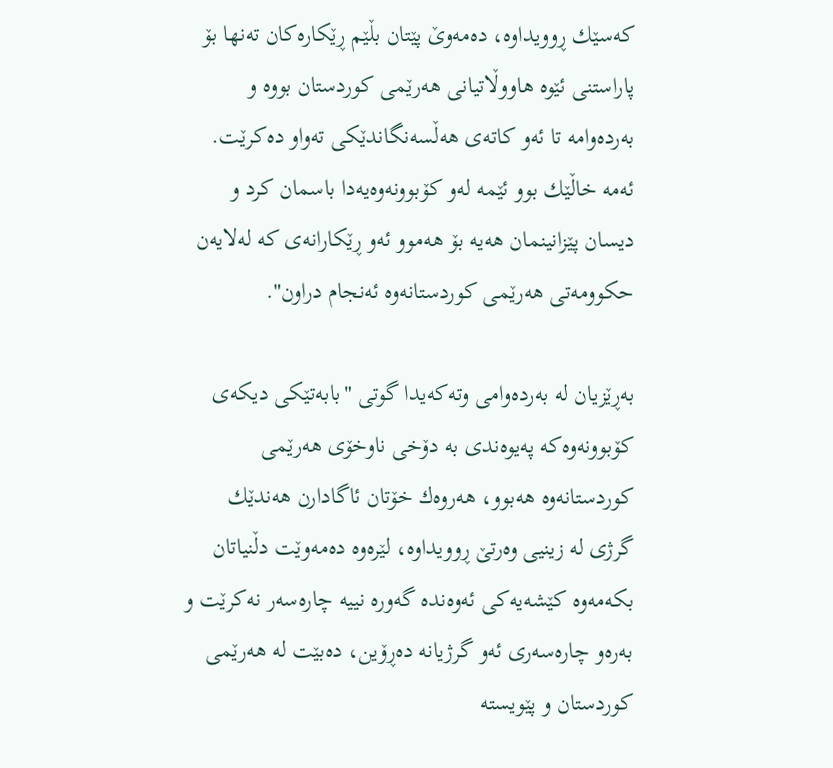كه‌سێك ڕوویداوه،‌ ده‌مه‌وێ پێتان بڵێم ڕێكاره‌كان ته‌نها بۆ پاراستنی ئێوه‌ هاووڵاتیانی هه‌رێمی كوردستان بووه‌ و به‌رده‌وامه‌ تا ئه‌و كاته‌ی هه‌ڵسه‌نگاندێكی ته‌واو ده‌كرێت‌. ئه‌مه‌ خاڵێك بوو ئێمه‌ له‌و كۆبوونه‌وه‌یه‌دا باسمان كرد و دیسان پێزانینمان هه‌یه‌ بۆ هه‌موو ئه‌و ڕێكارانه‌ی كه‌ له‌لایه‌ن حكوومه‌تی هه‌رێمی كوردستانه‌وه‌ ئه‌نجام دراون‌".

به‌ڕێزیان له‌ به‌رده‌وامی وته‌كه‌یدا گوتی "بابه‌تێكی دیكه‌ی كۆبوونه‌وه‌كه‌ په‌یوه‌ندی به‌ دۆخی ناوخۆی هه‌رێمی كوردستانه‌وه‌ هه‌بوو،‌ هه‌روه‌ك خۆتان ئاگادارن هه‌ندێك گرژی له‌ زینيی وه‌رتێ ڕوویداوه‌، لێره‌وه‌ ده‌مه‌وێت دڵنیاتان بكه‌مه‌وه‌ كێشه‌یه‌كی ئه‌وه‌نده‌ گه‌وره‌ نییه‌ چاره‌سه‌ر نه‌كرێت و به‌ره‌و چاره‌سه‌ری ئه‌و گرژیانه‌ ده‌ڕۆین، ده‌بێت له‌ هه‌رێمی كوردستان و پێویسته‌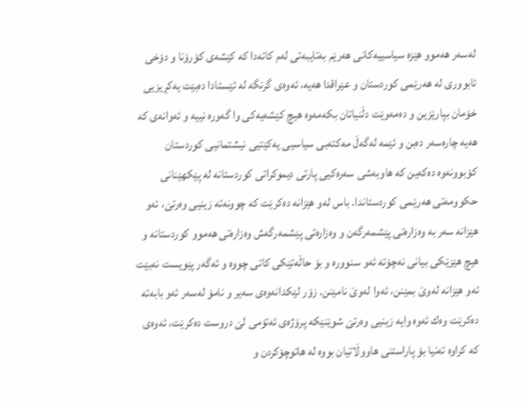له‌سه‌ر هه‌موو هێزه‌ سیاسییه‌كانی هه‌رێم به‌تایبه‌تی له‌م كاته‌دا كه‌ كێشه‌ی كۆرۆنا و دۆخی ئابووری له‌ هه‌رێمی كوردستان و عێراقدا هه‌یه‌، ئه‌وه‌ی گرنگه‌ له‌ ئێستادا ده‌بێت یه‌كڕیزیی خۆمان بپارێزین و ده‌مه‌وێت دڵنیاتان بكه‌مه‌وه‌ هیچ كێشه‌یه‌كی وا گه‌وره‌ نییه‌ و ئه‌وانه‌ی كه‌ هه‌یه‌ چاره‌سه‌ر ده‌بن و ئێمه‌ له‌گه‌ڵ مه‌كته‌بی سیاسیی یه‌كێتیی نیشتمانیی كوردستان كۆبوونه‌وه‌ ده‌كه‌ین كه‌ هاوبه‌شی سه‌ره‌كیی پارتی دیموكراتی كوردستانه‌ له‌ پێكهێنانی حكوومه‌تی هه‌رێمی كوردستاندا. باس له‌و هێزانه‌ ده‌كرێت كه‌ چوونه‌ته‌ زینيی وه‌رتێ، ئه‌و هێزانه‌ سه‌ر به‌ وه‌زاره‌تی پێشمه‌رگه‌ن و وه‌زاره‌تی پێشمه‌رگه‌ش وه‌زاره‌تی هه‌موو كوردستانه‌ و هیچ هێزێكی بیانی نه‌چۆته‌ ئه‌و سنووره‌ و بۆ حاڵه‌تێكی كاتی چووه‌‌ و ئه‌گه‌ر پێویست نه‌بێت ئه‌و هێزانه‌ له‌وێ بمێنن، ئه‌وا‌ له‌وێ نامێنن. زۆر لێكدانه‌وه‌ی سه‌یر و نامۆ له‌سه‌ر ئه‌و بابه‌ته‌ ده‌كرێت وه‌ك ئه‌وه‌ وایه‌ زینيی وه‌رتێ شوێنێكه‌ پرۆژه‌ی ئه‌تۆمی لێ دروست ده‌كرێت، ئه‌وه‌ی كه‌ كراوه‌ ته‌نیا بۆ پاراستنی هاووڵاتیان بووه‌ له‌ هاتوچۆكردن و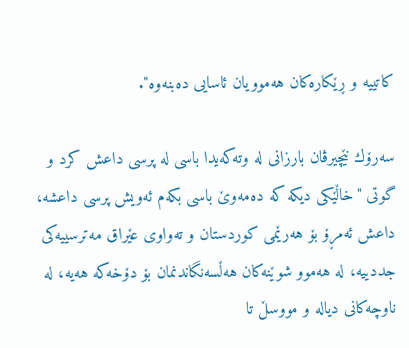كاتییه‌ و ڕێكاره‌كان هه‌موویان ئاسایی ده‌بنه‌وه‌".

سه‌رۆك نێچیرڤان بارزانی له‌ وته‌كه‌یدا باسی له‌ پرسی داعش كرد و گوتی "خاڵێكی دیكه‌ كه‌ ده‌مه‌وێ باسی بكه‌م ئه‌ویش پرسی داعشه‌، داعش ئه‌مڕۆ بۆ هه‌رێمی كوردستان و ته‌واوی عێراق مه‌ترسییه‌كی جددیيه‌، له‌ هه‌موو شوێنه‌كان هه‌ڵسه‌نگاندنمان بۆ دۆخه‌كه‌ هه‌یه‌، له‌ ناوچه‌كانی دیاله‌ و مووسڵ تا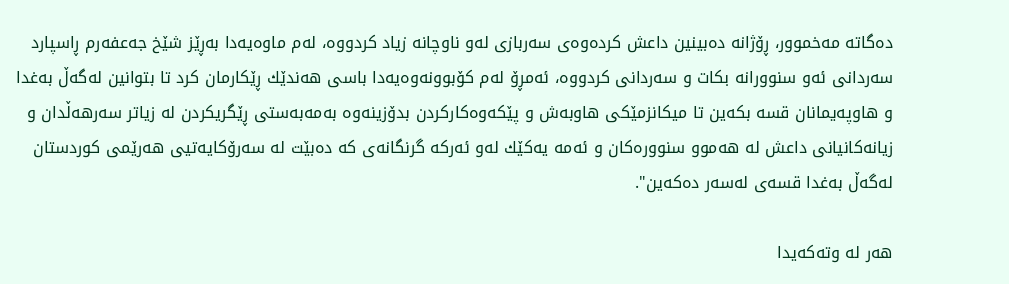ده‌گاته‌ مه‌خموور، ڕۆژانه‌ ده‌بینین داعش كرده‌وه‌ی سه‌ربازی له‌و ناوچانه‌ زیاد كردووه‌، له‌م ماوه‌یه‌دا به‌ڕێز شێخ جه‌عفه‌رم ڕاسپارد سه‌ردانی ئه‌و سنوورانه‌ بكات و سه‌ردانی كردووه‌، ئه‌مڕۆ له‌م كۆبوونه‌وه‌یه‌دا باسی هه‌ندێك ڕێكارمان كرد تا بتوانین له‌گه‌ڵ به‌غدا و هاوپه‌یمانان قسه‌ بكه‌ین تا میكانزمێكی هاوبه‌ش و پێكه‌وه‌كاركردن بدۆزینه‌وه‌ به‌مه‌به‌ستی ڕێگریكردن له‌ زیاتر سه‌رهه‌ڵدان و زیانه‌كانیانى داعش له‌ هه‌موو سنووره‌كان و ئه‌مه‌ یه‌كێك له‌و ئه‌ركه‌ گرنگانه‌ى كه‌ ده‌بێت له‌ سه‌رۆكایه‌تیی هه‌رێمی كوردستان له‌گه‌ڵ به‌غدا قسه‌ی له‌سه‌ر ده‌كه‌ین".

هه‌ر له‌ وته‌كه‌یدا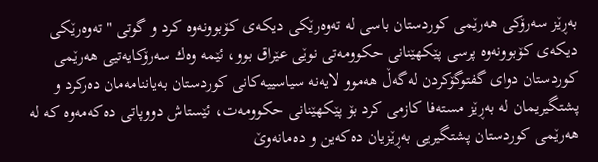به‌ڕێز سه‌رۆكی هه‌رێمی كوردستان باسی له‌ ته‌وه‌رێكی دیكه‌ی كۆبوونه‌وه‌ كرد و گوتی "ته‌وه‌رێكی دیكه‌ی كۆبوونه‌وه‌ پرسی پێكهێنانی حكوومه‌تی نوێی عێراق بوو، ئێمه‌ وه‌ك سه‌رۆكایه‌تیی هه‌رێمی كوردستان دوای گفتوگۆكردن له‌گه‌ڵ هه‌موو لایه‌نه‌ سیاسییه‌كانی كوردستان به‌یاننامه‌مان ده‌ركرد و پشتگیریمان له‌ به‌ڕێز مسته‌فا كازمی كرد بۆ پێكهێنانی حكوومه‌ت، ئێستاش دووپاتی ده‌كه‌مه‌وه‌ كه‌ له‌ هه‌رێمی كوردستان پشتگیریی به‌ڕێزیان ده‌كه‌ین و ده‌مانه‌وێ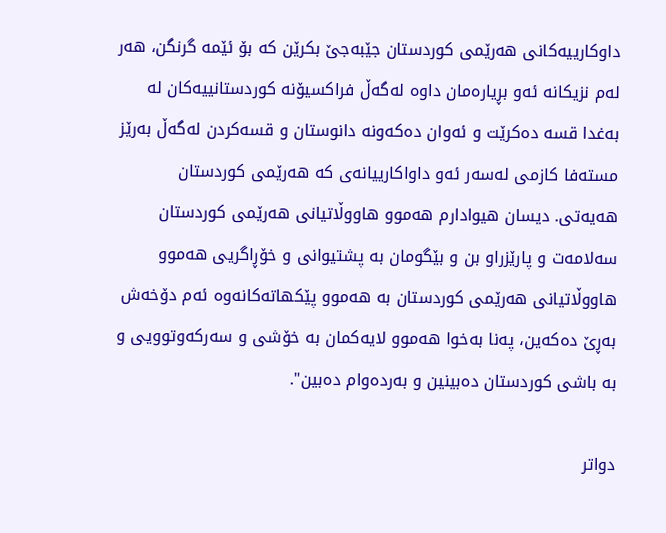داوكارییه‌كانی هه‌رێمی كوردستان جێبه‌جێ بكرێن كه‌ بۆ ئێمه‌ گرنگن، هه‌ر له‌م نزیكانه‌ ئه‌و بڕیاره‌مان داوه‌ له‌گه‌ڵ فراكسیۆنه‌ كوردستانییه‌كان له‌ به‌غدا قسه‌ ده‌كرێت و ئه‌وان ده‌كه‌ونه‌ دانوستان و قسه‌كردن له‌گه‌ڵ به‌رێز مسته‌فا كازمی له‌سه‌ر ئه‌و داواكارییانه‌ی كه‌ هه‌رێمی كوردستان هه‌یه‌تی. دیسان هیوادارم هه‌موو هاووڵاتیانی هه‌رێمی كوردستان سه‌لامه‌ت و پارێزراو بن و بێگومان به‌ پشتیوانی و خۆڕاگریی هه‌موو هاووڵاتیانی هه‌رێمی كوردستان به‌ هه‌موو پێكهاته‌كانه‌وه‌ ئه‌م دۆخه‌ش به‌ڕێ ده‌كه‌ین، په‌نا به‌خوا هه‌موو لایه‌كمان به‌ خۆشی و سه‌ركه‌وتوویی و به‌ باشی كوردستان ده‌بینین و به‌رده‌وام ده‌بین".

دواتر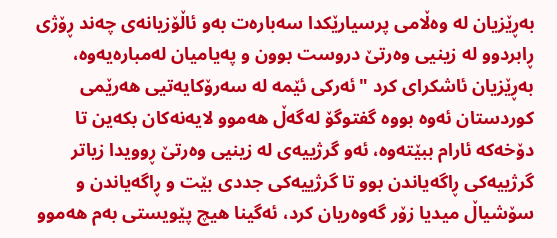به‌ڕێزیان له‌ وه‌ڵامی پرسیارێكدا سه‌باره‌ت به‌و ئاڵۆزیانه‌ی چه‌ند ڕۆژی ڕابردوو له‌ زینيی وه‌رتێ دروست بوون و په‌یامیان له‌مباره‌یه‌وه‌، به‌ڕێزیان ئاشكرای كرد "ئه‌ركی ئێمه‌ له‌ سه‌رۆكایه‌تیی هه‌رێمی كوردستان ئه‌وه‌ بووه‌ گفتوگۆ له‌گه‌ڵ هه‌موو لایه‌نه‌كان بكه‌ین تا دۆخه‌كه‌ ئارام ببێته‌وه، ئه‌و گرژییه‌ی له‌ زینيی وه‌رتێ ڕوویدا زیاتر گرژییه‌كی ڕاگه‌یاندن بوو تا گرژییه‌كی جددی بێت و ڕاگه‌یاندن و سۆشیاڵ میدیا زۆر گه‌وه‌ریان كرد، ئه‌گينا هیچ پێویستی به‌م هه‌موو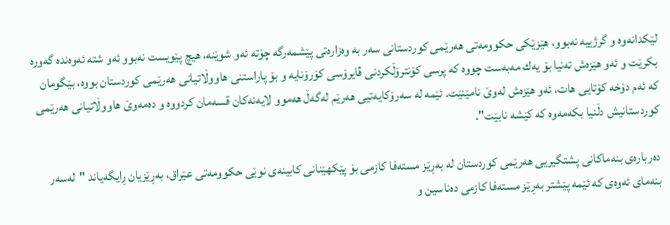لێكدانه‌وه‌ و گرژییه‌ نه‌بوو، هێزێكی حكوومه‌تی هه‌رێمی كوردستانی سه‌ر به‌ وه‌زاره‌تی پێشمه‌رگه‌‌ چۆته‌ ئه‌و شوێنه‌، هیچ پێویست نه‌بوو ئه‌و شته‌ ئه‌وه‌نده‌ گه‌وره‌ بكرێت و ئه‌و هێزه‌ش ته‌نیا بۆ یه‌ك مه‌به‌ست چووه‌ كه‌ پرسی كۆنترۆڵكردنی ڤایرۆسی كۆرۆنایه‌ و بۆ پاراستنی هاووڵاتیانی هه‌رێمی كوردستان بووه‌، بێگومان كه‌ ئه‌م دۆخه‌ كۆتایی هات، ئه‌و هێزه‌ش له‌وێ نامێنێت. ئێمه‌ له‌ سه‌رۆكایه‌تیی هه‌رێم له‌گه‌ڵ هه‌موو لایه‌نه‌كان قسه‌مان كردووه‌ و ده‌مه‌وێ هاووڵاتیانی هه‌رێمی كوردستانیش دڵنیا بكه‌مه‌وه‌ كه‌ كێشه‌ نابێت".

ده‌رباره‌ی بنه‌ماكانی پشتگیریی هه‌رێمی كوردستان له‌ به‌ڕێز مسته‌فا كازمی بۆ پێكهێنانی كابینه‌ی نوێی حكوومه‌تی عێراق، به‌ڕێزیان ڕایگه‌یاند "له‌سه‌ر بنه‌مای ئه‌وه‌ی كه‌ ئێمه‌ پێشتر به‌ڕێز مسته‌فا كازمی ده‌ناسین و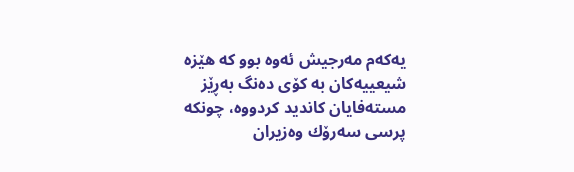یه‌كه‌م مه‌رجیش ئه‌وه‌ بوو كه‌ هێزه‌ شیعییه‌كان به‌ كۆی ده‌نگ به‌ڕێز مسته‌فایان كاندید كردووه، چونكه‌ پرسی سه‌رۆك وه‌زیران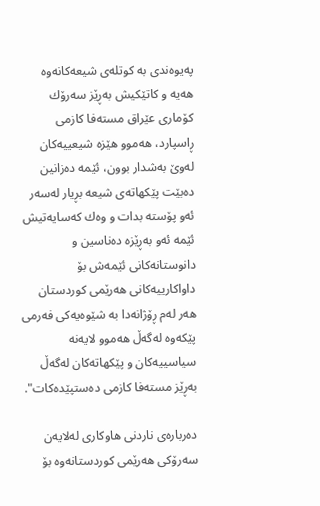په‌یوه‌ندی به‌ كوتله‌ی شیعه‌كانه‌وه‌ هه‌یه‌ و كاتێكیش به‌ڕێز سه‌رۆك كۆماری عێراق مسته‌فا كازمی ڕاسپارد، هه‌موو هێزه‌ شیعییه‌كان له‌وێ به‌شدار بوون، ئێمه‌ ده‌زانین ده‌بێت پێكهاته‌ی شیعه‌ بڕیار له‌سه‌ر ئه‌و پۆسته‌ بدات و وه‌ك كه‌سایه‌تیش ئێمه‌ ئه‌و به‌ڕێزه‌ ده‌ناسین و دانوستانه‌كانی ئێمه‌ش بۆ داواكارییه‌كانی هه‌رێمی كوردستان هه‌ر له‌م ڕۆژانه‌دا به‌ شێوه‌یه‌كی فه‌رمى پێكه‌وه‌ له‌گه‌ڵ هه‌موو لایه‌نه‌ سیاسییه‌كان و پێكهاته‌كان له‌گه‌ڵ به‌ڕێز مسته‌فا كازمی ده‌ستپێده‌كات".

ده‌رباره‌ی ناردنی هاوكاری له‌لایه‌ن سه‌رۆكی هه‌رێمی كوردستانه‌وه‌ بۆ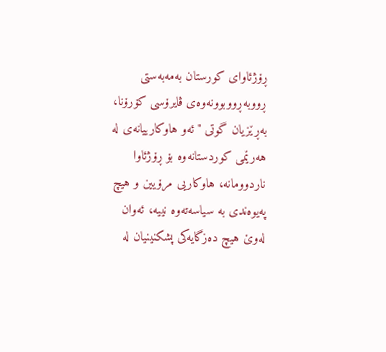ڕۆژئاوای كورستان به‌مه‌به‌ستی ڕووبه‌ڕووبوونه‌وه‌ی ڤایرۆسی كۆرۆنا، به‌ڕێزیان گوتى "ئه‌و هاوكارییانه‌ی له‌ هه‌رێمی كوردستانه‌وه‌ بۆ ڕۆژئاوا ناردوومانه‌، هاوكاريی مرۆيين و هیچ په‌یوه‌ندی به‌ سیاسه‌ته‌وه‌ نییه‌، ئه‌وان له‌وێ هیچ ده‌زگایه‌كی پشكنینیان له‌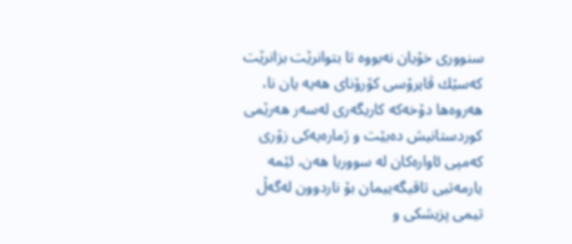سنووری خۆیان نه‌بووه‌ تا بتوانرێت بزانرێت كه‌سێك ڤایرۆسی كۆرۆنای هه‌یه‌ یان نا، هه‌روه‌ها دۆخه‌كه‌ كاریگه‌ری له‌سه‌ر هه‌رێمی كوردستانیش ده‌بێت و ژماره‌یه‌كی زۆری كه‌مپی ئاواره‌كان له‌ سووریا هه‌ن، ئێمه‌ یارمه‌تيی تاقيگه‌ييمان بۆ ناردوون له‌گه‌ڵ تیمی پزیشكی و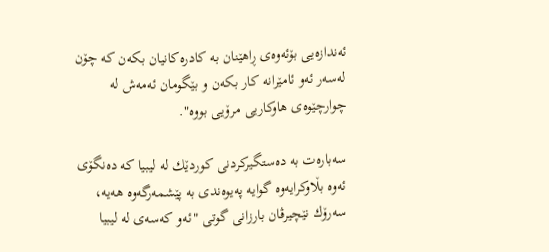ئه‌ندازه‌يی بۆئه‌وه‌ی ڕاهێنان به‌ كادره‌كانیان بكه‌ن كه‌ چۆن له‌سه‌ر ئه‌و ئامێرانه‌ كار بكه‌ن و بێگومان ئه‌مه‌ش له‌ چوارچێوه‌ی هاوكاریی مرۆيی بووه‌".

سه‌باره‌ت به‌ ده‌ستگیركردنی كوردێك له‌ لیبیا كه‌ ده‌نگۆی ئه‌وه‌ بڵاوكرایه‌وه‌ گوايه‌ په‌یوه‌ندی به‌ پێشمه‌رگه‌وه‌ هه‌یه، سه‌رۆك نێچیرڤان بارزانی گوتی "ئه‌و كه‌سه‌ی له‌ لیبیا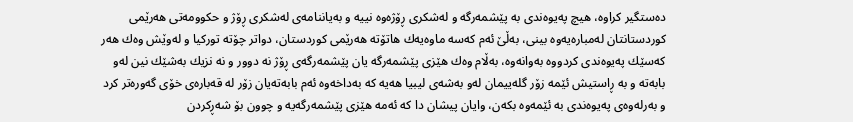ده‌ستگیر كراوه‌،‌ هیچ په‌یوه‌ندی به‌ پێشمه‌رگه‌ و له‌شكری ڕۆژه‌وه‌ نییه‌ و به‌یاننامه‌ی له‌شكری ڕۆژ و حكوومه‌تی هه‌رێمی كوردستانتان له‌مباره‌یه‌وه‌ بینی، به‌ڵێ ئه‌م كه‌سه‌ ماوه‌یه‌ك هاتۆته‌ هه‌رێمی كوردستان، دواتر چۆته‌ توركیا و له‌وێش وه‌ك هه‌ر كه‌سێك په‌یوه‌ندی كردووه‌ به‌وانه‌وه‌، به‌ڵام وه‌ك هێزی پێشمه‌رگه‌ یان پێشمه‌رگه‌ی ڕۆژ نه‌ دوور و نه‌ نزیك به‌شێك نین له‌و بابه‌ته‌ و به‌ ڕاستیش ئێمه‌ زۆر گله‌ییمان له‌و به‌شه‌ی لیبیا هه‌یه‌ كه‌ به‌داخه‌وه‌ ئه‌م بابه‌ته‌یان زۆر له‌ قه‌باره‌ى خۆی گه‌وره‌تر كرد و به‌رله‌وه‌ی په‌یوه‌ندی به‌ ئێمه‌وه‌ بكه‌ن، وایان پیشان دا كه‌ ئه‌مه‌ هێزی پێشمه‌رگه‌یه‌ و چوون بۆ شه‌ڕكردن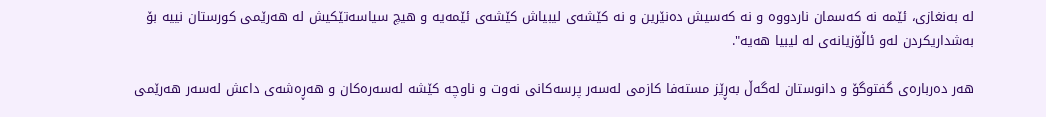له‌ به‌نغازی، ئێمه‌ نه‌ كه‌سمان ناردووه‌ و نه‌ كه‌سیش ده‌نێرین و نه‌ كێشه‌ی لیبیاش كێشه‌ی ئێمه‌یه‌ و هیچ سیاسه‌تێكیش له‌ هه‌رێمی كورستان نییه‌‌ بۆ به‌شداریكردن له‌و ئاڵۆزیانه‌ی له‌ لیبیا هه‌یه‌".

هه‌ر ده‌رباره‌ی گفتوگۆ و دانوستان له‌گه‌ڵ به‌ڕێز مسته‌فا كازمی له‌سه‌ر پرسه‌كانی نه‌وت و ناوچه‌ كێشه ‌له‌سه‌ره‌كان و هه‌ڕه‌شه‌ی داعش له‌سه‌ر هه‌رێمی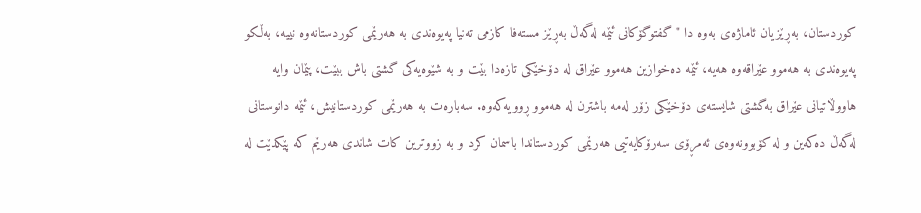كوردستان، به‌ڕێزیان ئاماژه‌ی به‌وه‌ دا "گفتوگۆكانی ئێمه‌ له‌گه‌ڵ به‌ڕێز مسته‌فا كازمی ته‌نیا په‌یوه‌ندی به‌ هه‌رێمی كوردستانه‌وه‌ نییه‌، به‌ڵكو په‌یوه‌ندی به‌ هه‌موو عێراقه‌وه‌ هه‌یه‌، ئێمه‌ ده‌خوازین هه‌موو عێراق له‌ دۆخێكی تازه‌دا بێت و به ‌شێوه‌یه‌كی گشتی باش ببێت، پێمان وایه‌ هاووڵاتیانی عێراق به‌گشتی شایسته‌ی دۆخێكی زۆر له‌مه‌ باشترن له‌ هه‌موو ڕوویه‌كه‌وه‌. سه‌باره‌ت به‌ هه‌رێمی كوردستانیش، ئێمه‌ دانوستانی له‌گه‌ڵ ده‌كه‌ین و له‌ كۆبوونه‌وه‌ی ئه‌مڕۆی سه‌رۆكایه‌تیی هه‌رێمی كوردستاندا باسمان كرد و به‌ زووترین كات شاندی هه‌رێم كه‌ پێكدێت له‌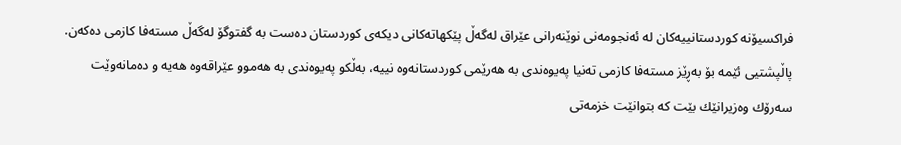فراكسیۆنه‌ كوردستانييه‌كان له‌ ئه‌نجومه‌نی نوێنه‌رانی عێراق له‌گه‌ڵ پێكهاته‌كانی دیكه‌ی كوردستان ده‌ست به‌ گفتوگۆ له‌گه‌ڵ مسته‌فا كازمی ده‌كه‌ن. پاڵپشتیی ئێمه‌ بۆ به‌ڕێز مسته‌فا كازمی ته‌نیا په‌یوه‌ندی به‌ هه‌رێمی كوردستانه‌وه‌ نییه‌، به‌ڵكو په‌یوه‌ندی به‌ هه‌موو عێراقه‌وه‌ هه‌یه‌ و ده‌مانه‌وێت سه‌رۆك وه‌زیرانێك بێت كه‌ بتوانێت خزمه‌تی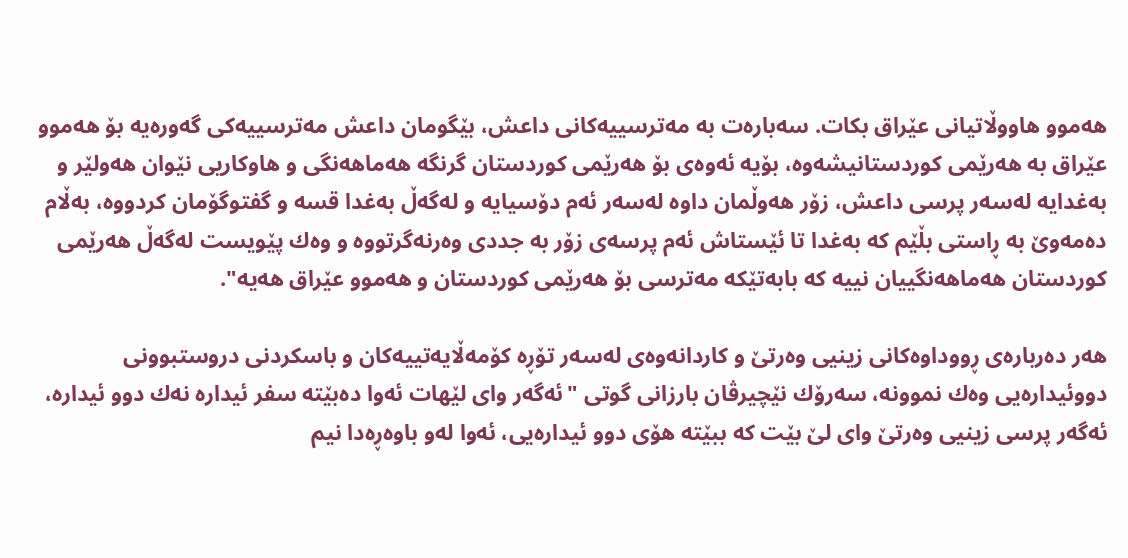هه‌موو هاووڵاتیانی عێراق بكات. سه‌باره‌ت به‌ مه‌ترسییه‌كانی داعش، بێگومان داعش مه‌ترسییه‌كی گه‌وره‌یه‌ بۆ هه‌موو عێراق به‌ هه‌رێمی كوردستانیشه‌وه‌، بۆیه‌ ئه‌وه‌ی بۆ هه‌رێمی كوردستان گرنگه‌ هه‌ماهه‌نگی و هاوكاریی نێوان هه‌ولێر و به‌غدایه‌ له‌سه‌ر پرسی داعش، زۆر هه‌وڵمان داوه‌ له‌سه‌ر ئه‌م دۆسیایه‌ و له‌گه‌ڵ به‌غدا قسه‌ و گفتوگۆمان كردووه‌، به‌ڵام ده‌مه‌وێ به ‌ڕاستی بڵێم كه‌ به‌غدا تا ئێستاش ئه‌م پرسه‌ی زۆر به‌ جددی وه‌رنه‌گرتووه‌ و وه‌ك پێویست له‌گه‌ڵ هه‌رێمی كوردستان هه‌ماهه‌نگییان نییه‌ كه‌ بابه‌تێكه‌ مه‌ترسی بۆ هه‌رێمی كوردستان و هه‌موو عێراق هه‌یه‌".

هه‌ر ده‌رباره‌ی ڕووداوه‌كانی زینيی وه‌رتێ و كاردانه‌وه‌ی له‌سه‌ر تۆڕه‌ كۆمه‌ڵایه‌تییه‌كان و باسكردنی دروستبوونی دووئیداره‌یی وه‌ك نموونه‌، سه‌رۆك نێچیرڤان بارزانی گوتی "ئه‌گه‌ر وای لێهات ئه‌وا ده‌بێته‌ سفر ئیداره‌ نه‌ك دوو ئیداره‌، ئه‌گه‌ر پرسی زینيی وه‌رتێ وای لێ بێت كه‌ ببێته‌ هۆی دوو ئیداره‌یی‌، ئه‌وا له‌و باوه‌ڕه‌دا نیم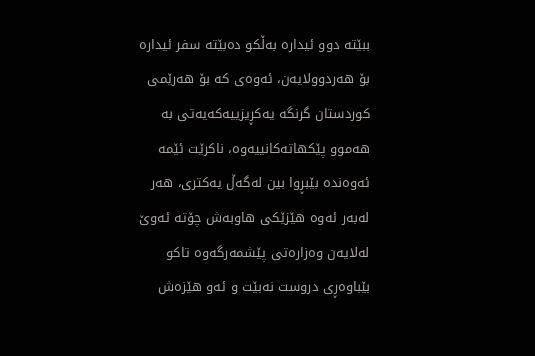ببێته‌ دوو ئیداره‌ به‌ڵكو ده‌بێته‌ سفر ئیداره‌ بۆ هه‌ردوولایه‌ن، ئه‌وه‌ی كه‌ بۆ هه‌رێمی كوردستان گرنگه‌ یه‌كڕیزییه‌كه‌یه‌تی به‌ هه‌موو پێكهاته‌كانیيه‌وه‌، ناكرێت ئێمه‌ ئه‌وه‌نده‌ بێبڕوا بین له‌گه‌ڵ یه‌كتری، هه‌ر له‌به‌ر ئه‌وه‌ هێزێكی هاوبه‌ش چۆته‌ ئه‌وێ له‌لایه‌ن وه‌زاره‌تی پێشمه‌رگه‌وه‌ تاكو بێباوه‌ڕی دروست نه‌بێت و ئه‌و هێزه‌ش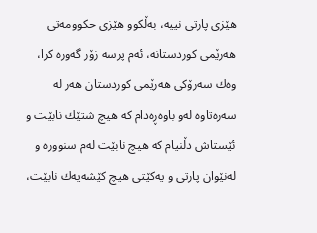هێزی پارتی نییه،‌ به‌ڵكوو هێزی حكوومه‌تی هه‌رێمی كوردستانه‌، ئه‌م پرسه‌ زۆر گه‌وره‌ كرا، وه‌ك سه‌رۆكی هه‌رێمی كوردستان هه‌ر له‌ سه‌ره‌تاوه‌ له‌و باوه‌ڕه‌دام كه‌ هیچ شتێك نابێت و ئێستاش دڵنیام كه‌ هیچ نابێت له‌م سنووره‌ و له‌نێوان پارتی و یه‌كێتی هیچ كێشه‌یه‌ك نابێت،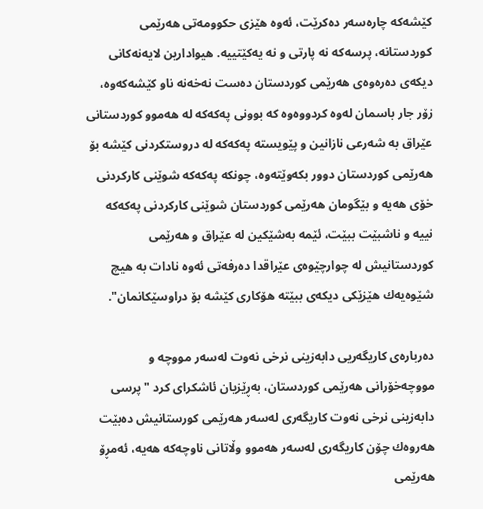كێشه‌كه‌ چاره‌سه‌ر ده‌كرێت، ئه‌وه‌ هێزی حكوومه‌تی هه‌رێمی كوردستانه‌، پرسه‌كه‌ نه‌ پارتی و نه‌ یه‌كێتییه‌. هیوادارین لایه‌نه‌كانی دیكه‌ی ده‌ره‌وه‌ی هه‌رێمی كوردستان ده‌ست نه‌خه‌نه‌ ناو كێشه‌كه‌وه‌، زۆر جار باسمان له‌وه‌ كردووه‌وه‌ كه‌ بوونی په‌كه‌كه‌ له‌ هه‌موو كوردستانی عێراق به‌ شه‌رعی نازانین و پێویسته‌ په‌كه‌كه‌ له‌ دروستكردنی كێشه‌ بۆ هه‌رێمی كوردستان دوور بكه‌وێته‌وه‌، چونكه‌ په‌كه‌كه‌ شوێنی كاركردنی خۆی هه‌یه‌ و بێگومان هه‌رێمی كوردستان شوێنی كاركردنی په‌كه‌كه‌ نییه‌ و ناشبێت ببێت، ئێمه‌ به‌شێكین له‌ عێراق و هه‌رێمی كوردستانیش له‌ چوارچێوه‌ی عێراقدا ده‌رفه‌تی ئه‌وه‌ نادات به‌ هیچ شێوه‌یه‌ك هێزێكی دیكه‌ی ببێته‌ هۆكاری كێشه‌ بۆ دراوسێكانمان".

ده‌رباره‌ی كاریگه‌ریی دابه‌زینی نرخی نه‌وت له‌سه‌ر مووچه‌ و مووچه‌خۆرانی هه‌رێمی كوردستان، به‌ڕێزیان ئاشكرای كرد "پرسی دابه‌زینی نرخی نه‌وت كاریگه‌ری له‌سه‌ر هه‌رێمی كورستانیش ده‌بێت هه‌روه‌ك چۆن كاریگه‌ری له‌سه‌ر هه‌موو وڵاتانی ناوچه‌كه‌ هه‌یه‌، ئه‌مڕۆ هه‌رێمی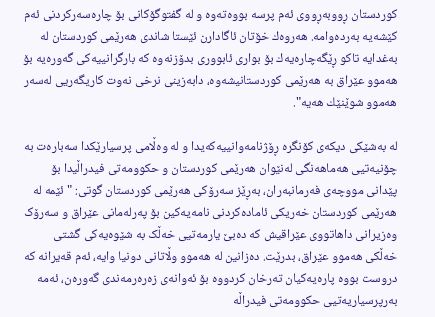كوردستان ڕووبه‌ڕووی ئه‌م پرسه‌ بووه‌ته‌وه‌ و له‌ گفتوگۆكانی بۆ چاره‌سه‌ركردنی ئه‌م كێشه‌یه‌ به‌رده‌وامه‌. هه‌روه‌ك خۆتان ئاگادارن ئێستا شاندی هه‌رێمی كوردستان له‌ به‌غدایه‌ تاكو ڕێگه‌چاره‌یه‌ك بۆ بواری ئابووری بدۆزنه‌وه‌ كه‌ بارگرانییه‌كی گه‌وره‌یه‌ بۆ هه‌موو عێراق به‌ هه‌رێمی كوردستانیشه‌وه‌، دابه‌زینی نرخی نه‌وت كاریگه‌ریی له‌سه‌ر هه‌موو شوێنێك هه‌یه‌".

لە بەشێکی دیکەی کۆنگرە ڕۆژنامەوانییەکەیدا و لە وەڵامی پرسیارێکدا سەبارەت بە چۆنیەتیی هەماهەنگی لەنێوان هەرێمی کوردستان و حکوومەتی فیدراڵیدا بۆ پێدانی مووچەی فەرمانبەران، بەڕێز سەرۆکی هەرێمی کوردستان گوتی: "ئێمە لە هەرێمی کوردستان خەریکی ئاماده‌كردنی نامەیەکین بۆ پەرلەمانی عێراق و سەرۆک وەزیرانی داهاتووی عێراقیش کە دەبێ یارمەتیی خەڵک بە شێوەیەکی گشتی خەڵکی هەموو عێراق، بدرێت. دەزانین لە هەموو وڵاتانی دونیا وایە، ئەم قەیرانە کە دروست بووە پارەیەکیان تەرخان کردووە بۆ ئەوانەی زەرەرمەندی گەورەن، ئەمە بەرپرسیاريه‌تيى حکوومەتی فیدراڵە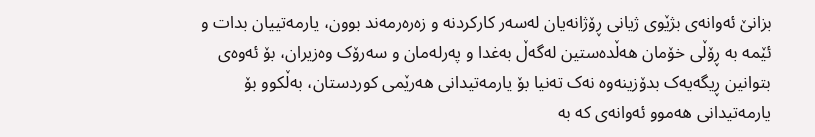بزانێ ئەوانەی بژێوی ژیانی ڕۆژانەیان لەسەر کارکردنە و زەرەرمەند بوون، یارمەتییان بدات و ئێمە بە ڕۆڵى خۆمان هەڵدەستین لەگەڵ بەغدا و پەرلەمان و سەرۆک وەزیران، بۆ ئەوەی بتوانین ڕیگەیەک بدۆزینەوە نەک تەنیا بۆ یارمەتیدانی هەرێمی کوردستان، بەڵکوو بۆ یارمەتیدانی هەموو ئەوانەی کە بە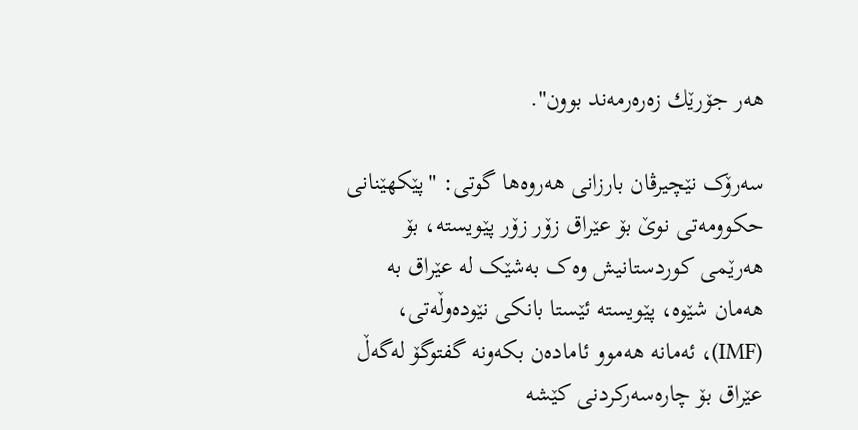هه‌ر جۆرێك زەرەرمەند بوون".

سەرۆک نێچیرڤان بارزانی هەروەها گوتی: "پێکهێنانی حکوومەتی نوێ بۆ عێراق زۆر زۆر پێویستە، بۆ هەرێمی کوردستانیش وەک بەشێک لە عێراق به‌ هه‌مان شێوه‌، پێویستە ئێستا بانکی نێوده‌وڵەتی، (IMF)، ئەمانە هەموو ئامادەن بکەونە گفتوگۆ لەگەڵ عێراق بۆ چارەسەرکردنی کێشە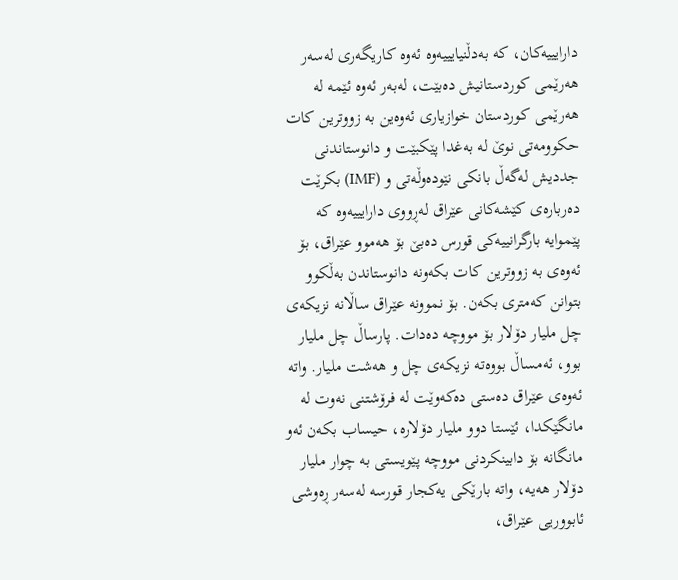دارایيیەکان، کە بەدڵنيايييه‌وه‌ ئەوە کاریگەری لەسەر هەرێمی کوردستانیش ده‌بێت، لەبەر ئەوە ئێمە لە هەرێمی کوردستان خوازیاری ئەوەین بە زووترین کات حکوومەتی نوێ لە بەغدا پێکبێت و دانوستاندنی جددیش لەگەڵ بانکی نێودەوڵەتی و (IMF) بكرێت ده‌رباره‌ى کێشەکانی عێراق لەڕووی داراییيەوە کە پێموایە بارگرانییەکی قورس دەبێ بۆ هەموو عێراق، بۆ ئەوەی بە زووترین کات بکەونە دانوستاندن بەڵکوو بتوانن کەمتری بکەن. بۆ نموونە عێراق ساڵانە نزیکەی چل ملیار دۆلار بۆ مووچە دەدات. پارساڵ چل ملیار بوو، ئەمساڵ بووەتە نزیکەی چل و هەشت ملیار. واتە ئەوەی عێراق دەستی دەکەوێت لە فرۆشتنی نەوت لە مانگێکدا، ئێستا دوو ملیار دۆلارە، حیساب بکەن ئەو مانگانە بۆ دابینکردنی مووچە پێویستی بە چوار ملیار دۆلار هەیە، واتە بارێکی یەکجار قورسە لەسەر ڕەوشی ئابووریی عێراق،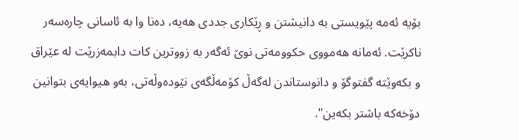بۆیە ئەمە پێویستی بە دانیشتن و ڕێکاری جددی هەیە، دەنا وا بە ئاسانی چارەسەر ناکرێت. ئەمانە هەمووی حکوومەتی نوێ ئەگەر بە زووترین کات دابمەزرێت لە عێراق و بکەوێتە گفتوگۆ و دانوستاندن لەگەڵ کۆمەڵگەی نێودەوڵەتی، به‌و هيوايه‌ى بتوانین دۆخه‌كه‌ باشتر بکەین".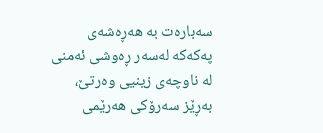سەبارەت بە هەڕەشەی پەکەکە لەسەر ڕەوشی ئەمنی لە ناوچەی زینيی وەرتێ، بەڕێز سەرۆکی هەرێمی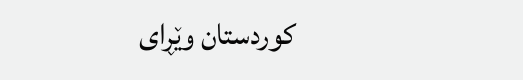کوردستان وێڕای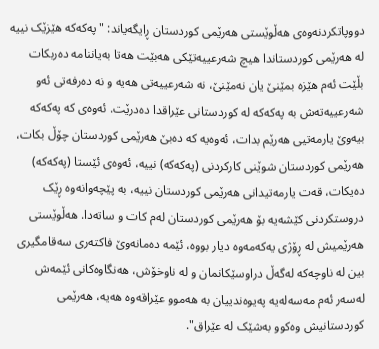دووپاتکردنەوەی هەڵوێستی هەرێمی کوردستان ڕایگەیاند: "پەکەکە هێزێک نییە لە هەرێمی کوردستاندا هیچ شەرعییەتێکی هەبێت هەتا بەیاننامە دەربکات بڵێت ئەم هێزە بمێنێ یان نەمێنێ، نە شەرعییەتی هەیە و نە ده‌رفه‌تى ئەو شەرعییەتەش بە پەکەکە لە کوردستانی عێراقدا دەدرێت. ئەوەی کە پەکەکە بیەوێ یارمەتیی هەرێم بدات، ئەوەیە کە دەبێ هەرێمی کوردستان چۆڵ بکات، هەرێمی کوردستان شوێنی کارکردنی (پەکەکە) نییە، ئەوەی ئێستا (پەکەکە) دەیکات، قەت یارمەتیدانی هەرێمی کوردستان نییە، بە پێچەوانەوە ڕێک دروستکردنی كێشه‌يه‌ بۆ هەرێمی کوردستان لەم کات و ساتەدا. هەڵوێستی هەرێمیش لە ڕۆژی یەکەمەوە دیار بووە، ئێمە دەمانەوێ فاکتەری سەقامگیری بین لە ناوچەکە لەگەڵ دراوسێكانمان و لە ناوخۆش، هەنگاوەکانی ئێمەش لەسەر ئەم مەسەلەیە پەیوەندییان بە هەموو عێراقەوە هەیە، هەرێمی کوردستانیش وەکوو بەشێک لە عێراق".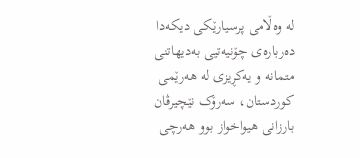له‌ وه‌ڵامى پرسيارێكى ديكه‌دا دەربارەی چۆنیەتیی بەدیهاتنی متمانە و یەکڕیزی لە هەرێمی کوردستان، سەرۆک نێچیرڤان بارزانی هیواخواز بوو هەرچی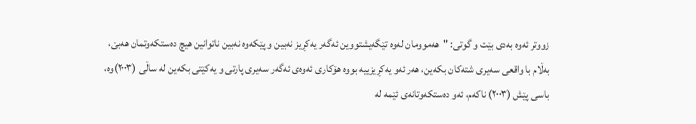زووتر ئەوە بەدی بێت و گوتی: "هەموومان لەوە تێگەیشتووین ئەگەر یەکڕیز نەبین و پێکەوە نەبین ناتوانین هیچ دەستکەوتمان هەبێ، بەڵام با واقعی سەیری شتەکان بکەین، هەر ئەو یەکڕیزییە بووە هۆکاری ئەوەی ئەگەر سەیری پارتی و یەکێتی بکەین لە ساڵی (٢٠٠٣)وە، باسی پێش (٢٠٠٣) ناکەم، ئەو دەستکەوتانەی ئێمە لە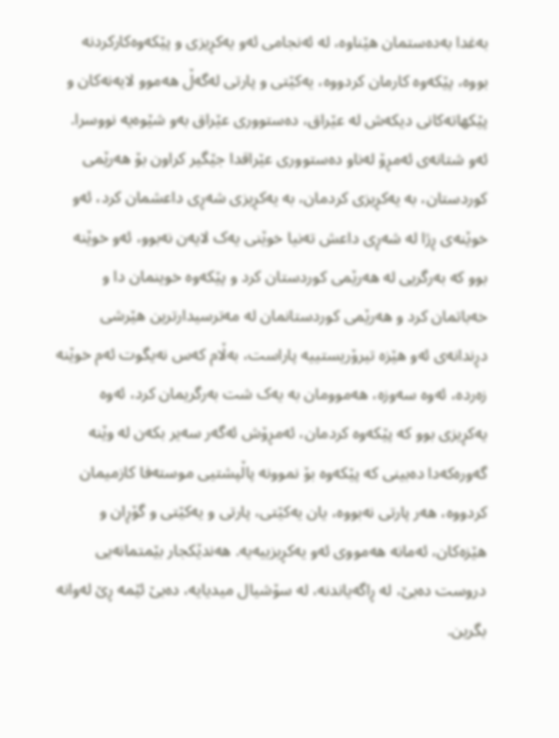بەغدا بەدەستمان هێناوە، لە ئه‌نجامى ئەو یەکڕیزی و پێكه‌وه‌کارکردنه‌ بووە، پێکەوە کارمان کردووە، یەکێتی و پارتی لەگەڵ هەموو لایەنەکان و پێکهاتەکانی دیکەش لە عێراق، دەستووری عێراق بەو شێوەیە نووسرا. ئەو شتانەی ئەمڕۆ لەناو دەستووری عێراقدا جێگیر کراون بۆ هەرێمی کوردستان، بە یەکڕیزی کردمان، بە یەکڕیزی شەڕی داعشمان کرد، ئەو خوێنەی ڕژا لە شەڕی داعش تەنیا خوێنی یەک لایەن نەبوو، ئەو خوێنە بوو کە بەرگریی لە هەرێمی کوردستان کرد و پێکەوە خوینمان دا و خەباتمان کرد و هەرێمی کوردستانمان لە مەترسیدارترین هێرشی دڕندانەی ئەو هێزە تیرۆریستییە پاراست، بەڵام کەس نەيگوت ئەم خوێنە زەردە، ئەوه‌ سەوزە، هەموومان بە یەک شت بەرگریمان کرد، ئەوە یەکڕیزی بوو کە پێکەوە کردمان، ئەمڕۆش ئەگەر سەیر بکەن لە وێنه‌ گەوره‌كه‌دا دەبینی کە پێکەوە بۆ نموونە پاڵپشتیی موستەفا کازمیمان کردووە، هەر پارتی نەبووە، یان یەکێتی، پارتی و یەکێتی و گۆڕان و هێزەکان، ئەمانە هەمووی ئەو یەکڕیزیيه‌یە. هەندێکجار بێمتمانەیی دروست دەبێ، لە ڕاگەیاندنە، لە سۆشیال میدیایە، دەبێ ئێمە ڕێ لەوانە بگرین.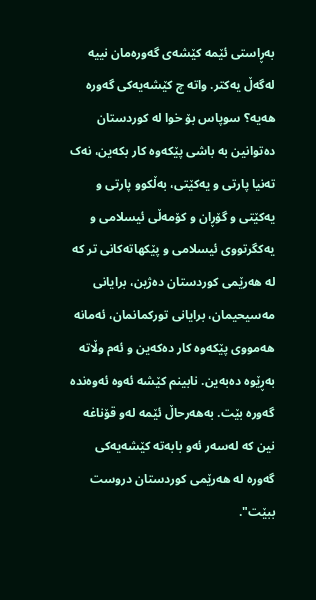بەڕاستی ئێمە کێشەی گەورەمان نییە لەگەڵ یەکتر. واتە چ کێشەیەکی گەورە هەیە؟ سوپاس بۆ خوا لە کوردستان دەتوانین بە باشی پێکەوە کار بکەین، نەک تەنیا پارتی و یەکێتی، بەڵکوو پارتی و یەکێتی و گۆڕان و کۆمەڵی ئیسلامی و یەکگرتووی ئیسلامی و پێکهاتەکانی تر کە لە هەرێمی کوردستان دەژین، برایانی مەسیحیمان، برایانی تورکمانمان، ئەمانە هەمووی پێکەوە کار دەکەین و ئەم وڵاتە بەڕێوە دەبەین. نابینم كێشه‌ ئەوە ئەوەندە گەورە بێت. بەهەرحاڵ ئێمە لەو قۆناغە نین کە لەسەر ئەو بابەتە کێشەیەکی گەورە لە هەرێمی کوردستان دروست ببێت".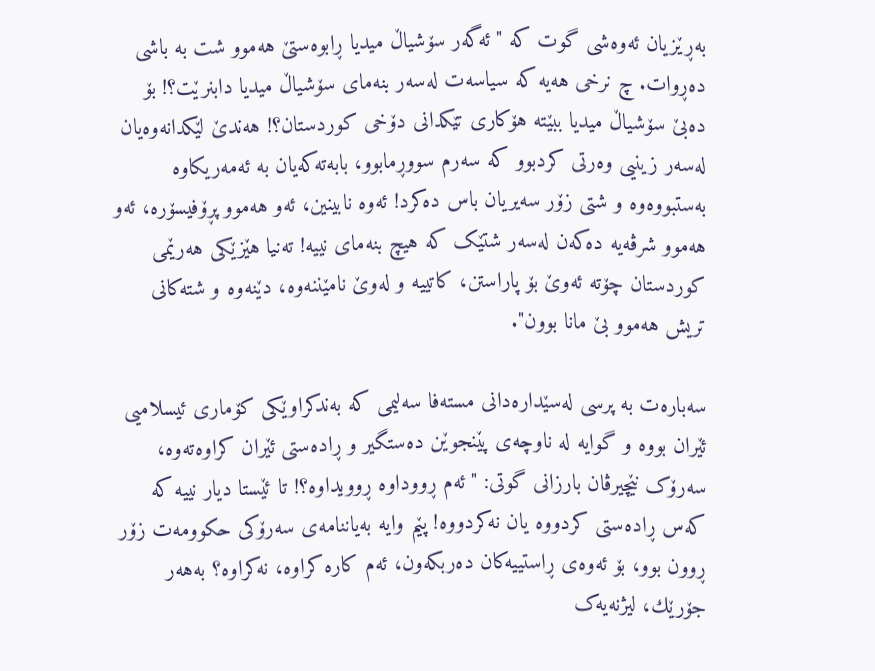بەڕێزیان ئەوەشی گوت کە "ئەگەر سۆشیاڵ میدیا ڕابوەستێ هەموو شت بە باشی دەڕوات. چ نرخى هەیە کە سیاسەت لەسەر بنه‌ماى سۆشیاڵ میدیا دابنرێت؟! بۆ دەبێ سۆشیاڵ میدیا ببێتە هۆکاری تێکدانی دۆخى کوردستان؟! هەندێ لێكدانه‌وه‌يان لەسەر زینيی وەرتی کردبوو کە سەرم سووڕمابوو، بابه‌ته‌كه‌يان بە ئەمه‌ریکاوه‌ به‌ستبووه‌وه‌ و شتی زۆر سەیریان باس دەکرد! ئەوە نابینین، ئەو هەموو پڕۆفیسۆرە، ئەو هەموو شرڤه‌يه‌ دەکەن لەسەر شتێک کە هیچ بنه‌ماى نییە! تەنیا هێزێکی هەرێمی کوردستان چۆته‌ ئەوێ بۆ پاراستن، کاتیيە و لەوێ نامێننەوە، دێنەوە و شتەکانی تریش هەموو بێ مانا بوون".

سەبارەت بە پرسی لەسێدارەدانی مستەفا سەلیمی کە بەندکراوێکی كۆمارى ئيسلاميى ئێران بووه‌ و گوایە لە ناوچەی پێنجوێن دەستگیر و ڕادەستی ئێران کراوەتەوە، سەرۆک نێچیرڤان بارزانی گوتی: "ئەم ڕووداوە ڕوویداوە؟! تا ئێستا دیار نییە کە کەس ڕاده‌ستى کردووە یان نەکردووە! پێم وایە بەیاننامەی سەرۆکی حکوومەت زۆر ڕوون بوو، بۆ ئەوەی ڕاستییەکان دەربکەون، ئەم کارە کراوە، نەکراوە؟ بەهەر جۆرێك، لیژنەیەک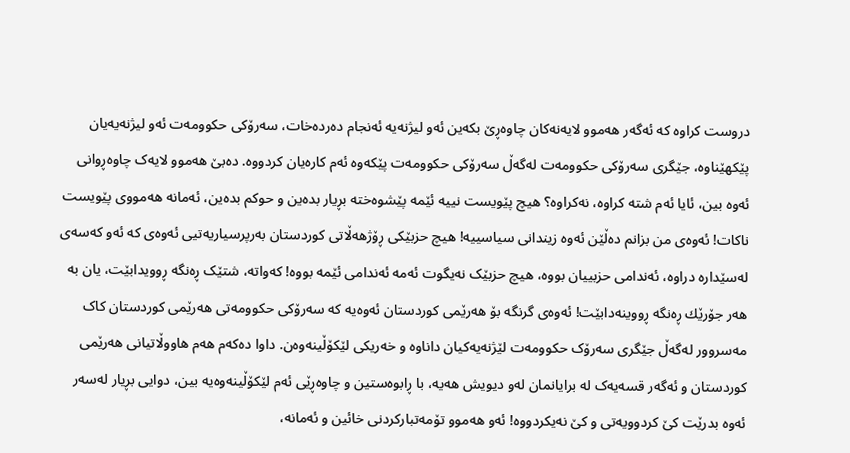دروست کراوە کە ئەگەر هەموو لایەنەکان چاوه‌ڕێ بکەین ئەو لیژنەیە ئەنجام دەردەخات، سەرۆکی حکوومەت ئەو لیژنەیەیان پێکهێناوە، جێگری سەرۆکی حکوومەت لەگەڵ سەرۆکی حکوومەت پێکەوە ئەم کارەیان کردووە. دەبێ هەموو لایەک چاوەڕوانی ئەوە بین، ئایا ئەم شتە کراوە، نەکراوە؟ هیچ پێويست نییە ئێمە پێشوەختە بڕیار بدەین و حوکم بدەین، ئەمانە هەمووی پێویست ناکات! ئەوەی من بزانم دەڵێن ئەوە زیندانی سیاسییە! هیچ حزبێکی ڕۆژهەڵاتی کوردستان بەرپرسیاريه‌تیی ئەوەی کە ئەو کەسەی لەسێدارە دراوە، ئەندامی حزبیيان بووە، هیچ حزبێک نەیگوت ئەمە ئەندامی ئێمە بووە! کەواتە، شتێک ڕه‌نگه‌ ڕوویدابێت، یان بە هەر جۆرێك ڕه‌نگه‌ ڕووینەدابێت! ئەوەی گرنگە بۆ هەرێمی کوردستان ئەوەیە کە سەرۆکی حکوومەتی هەرێمی کوردستان کاک مەسروور لەگەڵ جێگری سەرۆک حکوومەت لێژنەیەکیان داناوە و خەریکی لێکۆڵینەوەن. داوا دەکەم هەم هاووڵاتیانی هەرێمی کوردستان و ئەگەر قسەیەک لە برایانمان لەو دیویش هەیە، با ڕابوەستین و چاوەڕێی ئەم لێکۆڵینەوەیە بین، دوایی بڕيار لەسەر ئەوە بدرێت کێ کردوویەتی و کێ نەیکردووە! ئەو هەموو تۆمەتبارکردنی خائین و ئەمانە،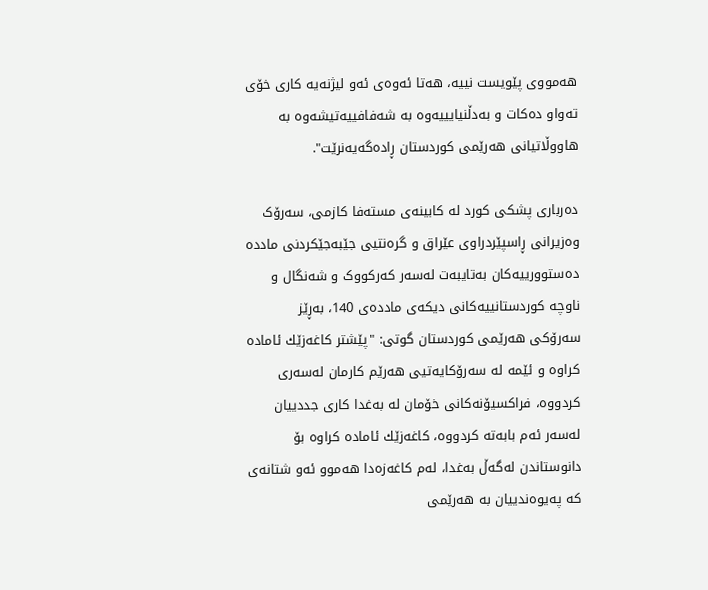هەمووی پێويست نییە، هەتا ئەوەی ئەو لیژنەیە کاری خۆی تەواو دەکات و بەدڵنيايييه‌وه‌ بە شەفافییەتیشەوە بە هاووڵاتیانی هەرێمی کوردستان ڕادەگەیەنرێت".

دەرباری پشکی کورد لە کابینەی مستەفا کازمی، سەرۆک وەزیرانی ڕاسپێردراوی عێراق و گرەنتيی جێبەجێکردنی ماددە دەستوورییەکان بەتایبەت لەسەر کەرکووک و شه‌نگال و ناوچە کوردستانییەکانی دیکەی مادده‌ى 140، بەڕێز سەرۆکی هەرێمی کوردستان گوتی: "پێشتر كاغه‌زێك ئامادە کراوە و ئێمە لە سەرۆکایەتیی هەرێم کارمان لەسەری کردووە، فراکسیۆنەکانی خۆمان لە بەغدا کاری جددیيان لەسەر ئەم بابەتە کردووە، كاغه‌زێك ئامادە کراوە بۆ دانوستاندن لەگەڵ بەغدا، لەم كاغه‌زه‌دا هەموو ئەو شتانەی کە پەیوەندییان بە هەرێمی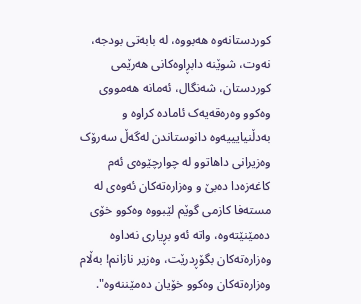کوردستانەوە هەبووە، لە بابه‌تى بودجە، نەوت، شوێنە دابڕاوەکانی هەرێمی کوردستان، شه‌نگال، ئەمانە هەمووی وەکوو وەرەقەیەک ئامادە کراوە و بەدڵنيايييه‌وه‌ دانوستاندن لەگەڵ سەرۆک وەزیرانی داهاتوو لە چوارچێوەی ئەم كاغه‌زه‌دا دەبێ و وەزارەتەکان ئەوەی لە مستەفا کازمی گوێم لێبووە وەکوو خۆی دەمێنێتەوە، واتە ئەو بڕیاری نەداوە وەزارەتەکان بگۆڕدرێت، وەزیر نازانم! بەڵام وەزارەتەکان وەکوو خۆیان دەمێننەوە".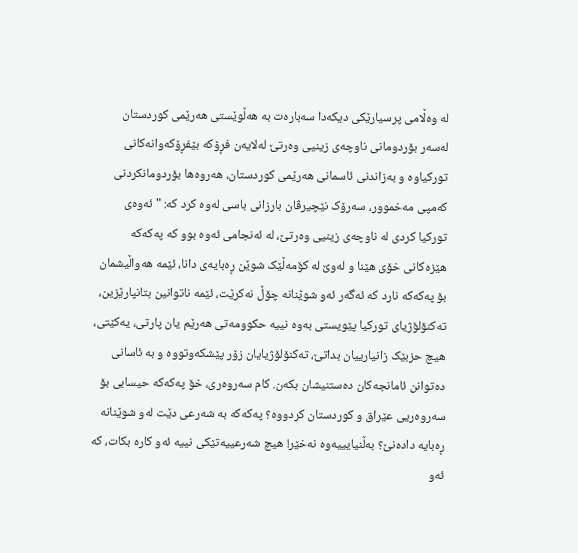لە وەڵامی پرسیارێکى ديكه‌دا سەبارەت بە هەڵوێستی هەرێمی کوردستان لەسەر بۆردومانی ناوچەی زینيی وەرتێ لەلایەن فڕۆکە بێفڕۆکەوانەکانی تورکیاوه‌ و بەزاندنی ئاسمانی هەرێمی کوردستان، هه‌روه‌ها بۆردومانكردنى كه‌مپى مه‌خموور، سەرۆک نێچیرڤان بارزانی باسی لەوە کرد کە: "ئەوەی تورکیا کردی لە ناوچەی زینيی وەرتێ، لە ئەنجامی ئەوە بوو کە پەکەکە هێزەکانی خۆی هێنا و لەوێ لە کۆمەڵێک شوێن ڕەبایەی دانا، ئێمە هه‌واڵيشمان بۆ پەکەکە نارد کە ئەگەر ئەو شوێنانە چۆڵ نەکرێت، ئێمە ناتوانین بتانپارێزین، تەکنۆلۆژیای تورکیا پێویستی بەوە نییە حکوومەتی هەرێم یان پارتی، یەکێتی، هیچ حزبێک زانیارییان بداتێ، تەکنۆلۆژیایان زۆر پێشکەوتووە و بە ئاسانی دەتوانن ئامانجه‌كان دەستنیشان بکەن. کام سەروەری، خۆ پەکەکە حیسابی بۆ سەروەریی عێراق و کوردستان کردووە؟ پەکەکە بە شەرعی دێت لەو شوێنانە ڕەبایە دادەنێ؟ بەڵنيايييه‌وه‌ نه‌خێر! هیچ شەرعییەتێکی نییە ئەو کارە بکات، کە ئەو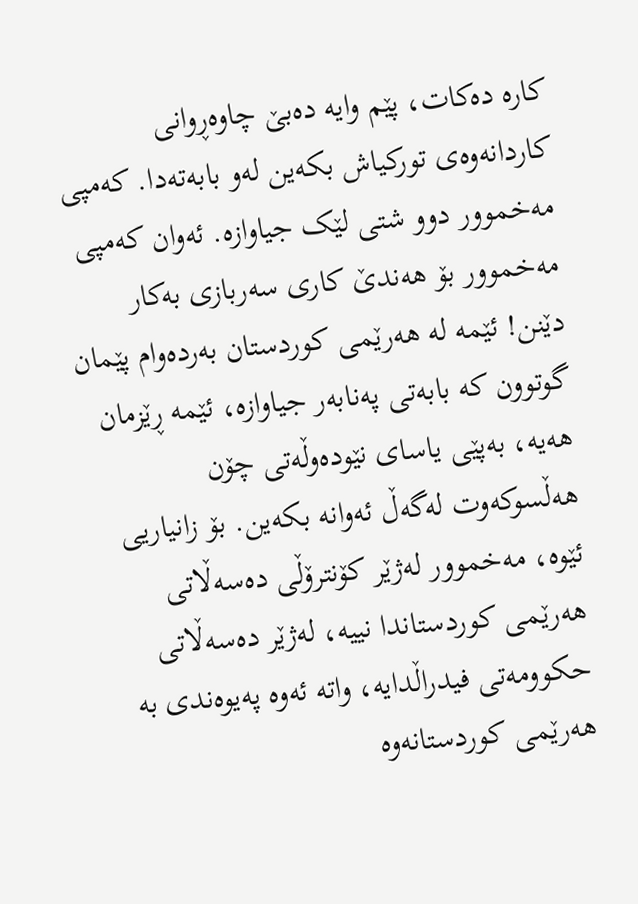کارە دەکات، پێم وایە دەبێ چاوەڕوانی کاردانەوەی تورکیاش بکەین لەو بابه‌ته‌دا. کەمپی مەخموور دوو شتی لێک جیاوازە. ئەوان کەمپی مەخموور بۆ هەندێ کاری سەربازی بەکار دێنن! ئێمە لە هەرێمی کوردستان بەردەوام پێمان گوتوون کە بابه‌تى پەنابەر جیاوازە، ئێمە ڕێزمان هەیە، بەپێی یاسای نێودەوڵەتی چۆن هەڵسوکەوت لەگەڵ ئەوانە بکەین. بۆ زانیاریی ئێوە، مەخموور لەژێر کۆنترۆڵی ده‌سه‌ڵاتى هه‌رێمى کوردستاندا نییە، لەژێر دەسەڵاتی حکوومەتی فیدراڵدايە، واتە ئەوە پەیوەندی بە هەرێمی کوردستانەوە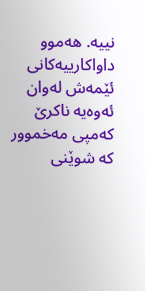نییە. هەموو داواکارییەکانی ئێمەش لەوان ئەوەیە ناکرێ کەمپی مەخموور کە شوێنی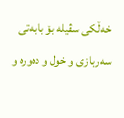خەڵکی سڤیلە بۆ بابەتی سەربازی و خول و دەورە و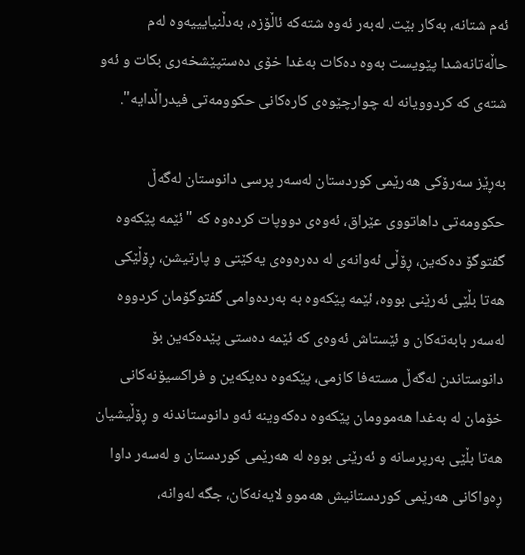ئەم شتانە، بەکار بێت. لەبەر ئەوە شتەکە ئاڵۆزە، به‌دڵنيايييه‌وه‌ لەم حاڵەتانەشدا پێویست بەوە دەکات بەغدا خۆی دەستپێشخەری بکات و ئەو شتەی کە کردوویانە لە چوارچێوەی کارەکانی حکوومەتی فیدراڵدايە".

بەڕێز سەرۆکی هەرێمی کوردستان لەسەر پرسی دانوستان لەگەڵ حکوومەتی داهاتووی عێراق، ئەوەی دووپات کردەوە کە "ئێمە پێکەوە گفتوگۆ دەکەین، ڕۆڵی ئەوانەی لە دەرەوەی یەکێتی و پارتیشن، ڕۆڵێکی هەتا بڵێی ئه‌رێنى بووە، ئێمە پێکەوە بە بەردەوامی گفتوگۆمان کردووە لەسەر بابەتەکان و ئێستاش ئەوەی کە ئێمە دەستی پێدەکەین بۆ دانوستاندن لەگەڵ مستەفا کازمی، پێکەوە دەیکەین و فراکسیۆنەکانی خۆمان لە بەغدا هەموومان پێکەوە دەکەوینە ئەو دانوستاندنە و ڕۆڵیشیان هەتا بڵێی به‌رپرسانه‌ و ئه‌رێنى بووە لە هەرێمی کوردستان و لەسەر داوا ڕەواکانی هەرێمی کوردستانیش هەموو لایەنەکان، جگە لەوانە،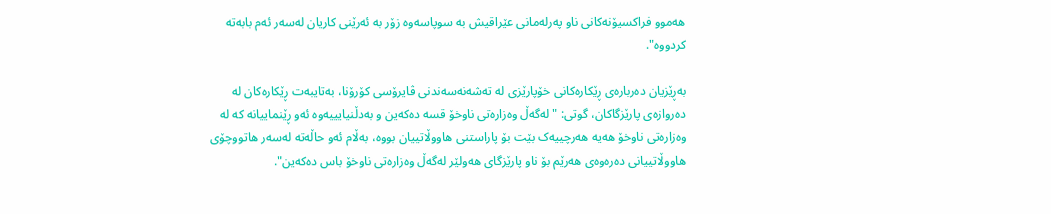هەموو فراکسیۆنەکانی ناو پەرلەمانی عێراقیش بە سوپاسەوە زۆر بە ئه‌رێنى کاریان لەسەر ئەم بابەتە کردووە".

بەڕێزیان دەربارەی ڕێکارەکانی خۆپارێزی لە تەشەنەسەندنی ڤایرۆسی کۆرۆنا، بەتایبەت ڕێکارەکان لە دەروازەی پارێزگاکان، گوتی: "لەگەڵ وەزارەتی ناوخۆ قسە دەکەین و بەدڵنيايييه‌وه‌ ئەو ڕێنماییانە کە لە وەزارەتی ناوخۆ هەیە هەرچییەک بێت بۆ پاراستنی هاووڵاتییان بووە، بەڵام ئەو حاڵەتە لەسەر هاتووچۆی هاووڵاتییانی دەرەوەی هەرێم بۆ ناو پارێزگای هەولێر لەگەڵ وەزارەتی ناوخۆ باس دەکەین".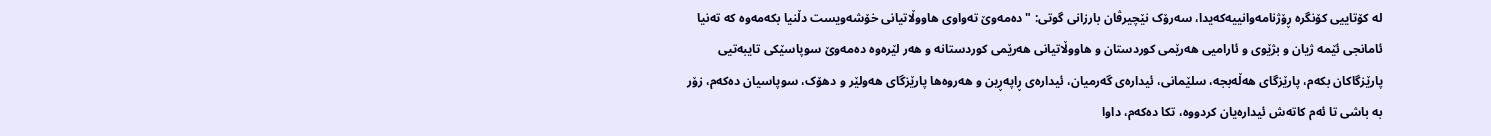لە کۆتایيی کۆنگرە ڕۆژنامەوانییەکەیدا، سەرۆک نێچیرڤان بارزانی گوتی: "دەمەوێ تەواوی هاووڵاتیانی خۆشەویست دڵنیا بکەمەوە کە تەنیا ئامانجی ئێمە ژیان و بژێوی و ئارامیی هەرێمی کوردستان و هاووڵاتیانی هەرێمی کوردستانە و هەر لێرەوە دەمەوێ سوپاسێکی تایبەتیی پارێزگاکان بکەم، پارێزگای هەڵەبجە، سلێمانی، ئیدارەی گەرمیان، ئیدارەی ڕاپەڕین و هەروەها پارێزگای هەولێر و دهۆک، سوپاسیان دەکەم، زۆر بە باشی تا ئەم کاتەش ئیدارەیان کردووە، تکا دەکەم، داوا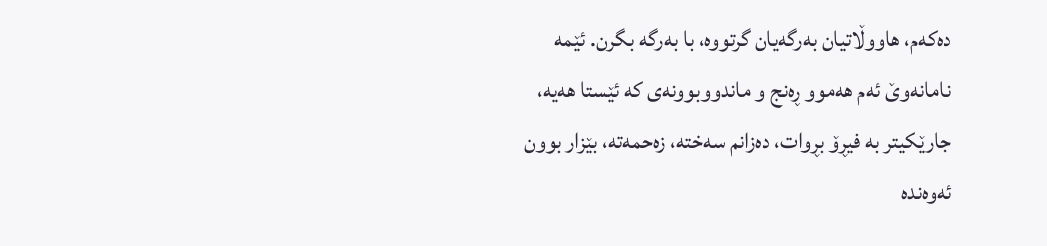دەکەم، هاووڵاتیان به‌رگه‌يان گرتووه‌، با به‌رگه‌ بگرن. ئێمە نامانەوێ ئەم هەموو ڕەنج و ماندووبوونەی کە ئێستا هەیە، جارێکیتر بە فیڕۆ بڕوات، دەزانم سەختە، زەحمەتە، بێزار بوون ئەوەندە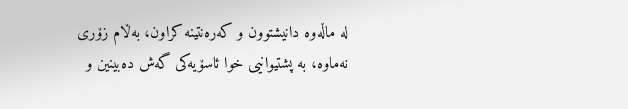لە ماڵەوە دانیشتوون و كەرەنتینە کراون، بەڵام زۆری نەماوە، به‌ پشتيوانيى خوا ئاسۆیەکی گەش دەبینین و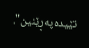تێیدەپەڕێنین".